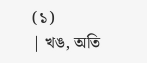(১)
| খঙ, অতি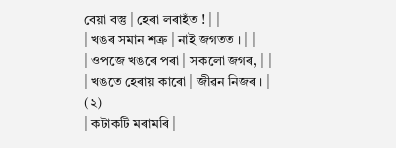বেয়া বস্তু | হেৰা লৰাহঁত ! | |
| খঙৰ সমান শত্রু | নাই জগতত । | |
| ওপজে খঙৰে পৰা | সকলো জগৰ, | |
| খঙতে হেৰায় কাৰো | জীৱন নিজৰ । |
(২)
| কটাকটি মৰামৰি |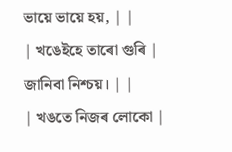ভায়ে ভায়ে হয়, | |
| খঙেইহে তাৰো গুৰি | জানিবা নিশ্চয়। | |
| খঙতে নিজৰ লোকো |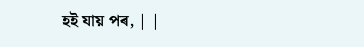হই যায় পৰ, | |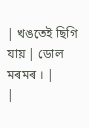| খঙতেই ছিগি যায় | ডোল মৰমৰ । |
|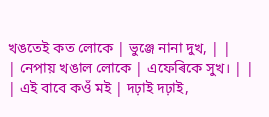খঙতেই কত লোকে | ভুঞ্জে নানা দুখ, | |
| নেপায় খঙাল লোকে | এফেৰিকে সুখ। | |
| এই বাবে কওঁ মই | দঢ়াই দঢ়াই,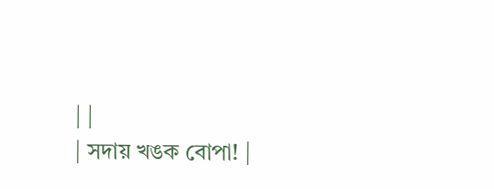| |
| সদায় খঙক বোপা! |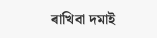ৰাখিবা দমাই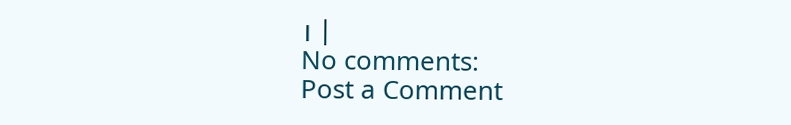। |
No comments:
Post a Comment